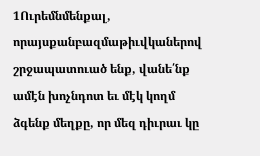1Ուրեմնմենքալ, որայսքանբազմաթիւվկաներով շրջապատուած ենք, վանե՛նք ամէն խոչնդոտ եւ մէկ կողմ ձգենք մեղքը, որ մեզ դիւրաւ կը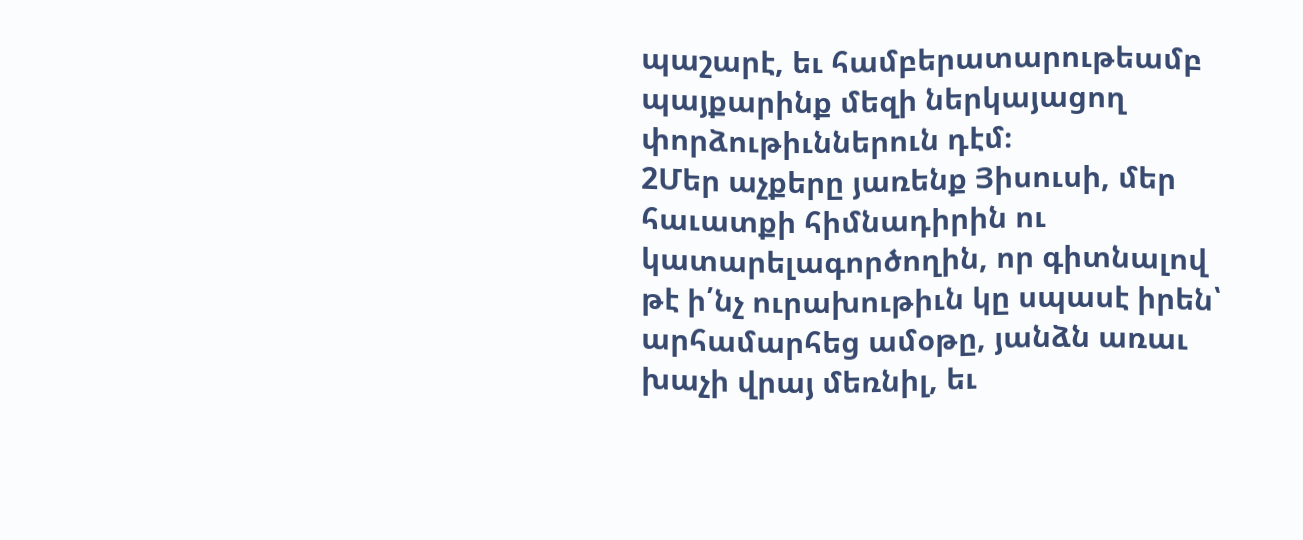պաշարէ, եւ համբերատարութեամբ պայքարինք մեզի ներկայացող փորձութիւններուն դէմ։
2Մեր աչքերը յառենք Յիսուսի, մեր հաւատքի հիմնադիրին ու կատարելագործողին, որ գիտնալով թէ ի՛նչ ուրախութիւն կը սպասէ իրեն՝ արհամարհեց ամօթը, յանձն առաւ խաչի վրայ մեռնիլ, եւ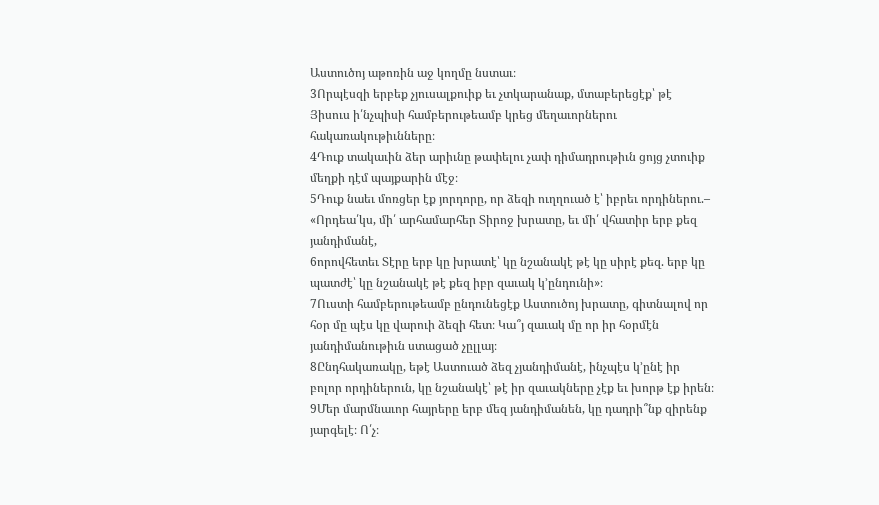Աստուծոյ աթոռին աջ կողմը նստաւ։
3Որպէսզի երբեք չյուսալքուիք եւ չտկարանաք, մտաբերեցէք՝ թէ Յիսուս ի՛նչպիսի համբերութեամբ կրեց մեղաւորներու հակառակութիւնները։
4Դուք տակաւին ձեր արիւնը թափելու չափ դիմադրութիւն ցոյց չտուիք մեղքի դէմ պայքարին մէջ։
5Դուք նաեւ մոռցեր էք յորդորը, որ ձեզի ուղղուած է՝ իբրեւ որդիներու.– «Որդեա՛կս, մի՛ արհամարհեր Տիրոջ խրատը, եւ մի՛ վհատիր երբ քեզ յանդիմանէ,
6որովհետեւ Տէրը երբ կը խրատէ՝ կը նշանակէ թէ կը սիրէ քեզ. երբ կը պատժէ՝ կը նշանակէ թէ քեզ իբր զաւակ կ՚ընդունի»։
7Ուստի համբերութեամբ ընդունեցէք Աստուծոյ խրատը, գիտնալով որ հօր մը պէս կը վարուի ձեզի հետ։ Կա՞յ զաւակ մը որ իր հօրմէն յանդիմանութիւն ստացած չըլլայ։
8Ընդհակառակը, եթէ Աստուած ձեզ չյանդիմանէ, ինչպէս կ՚ընէ իր բոլոր որդիներուն, կը նշանակէ՝ թէ իր զաւակները չէք եւ խորթ էք իրեն։
9Մեր մարմնաւոր հայրերը երբ մեզ յանդիմանեն, կը դադրի՞նք զիրենք յարգելէ։ Ո՛չ։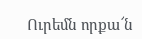Ուրեմն որքա՜ն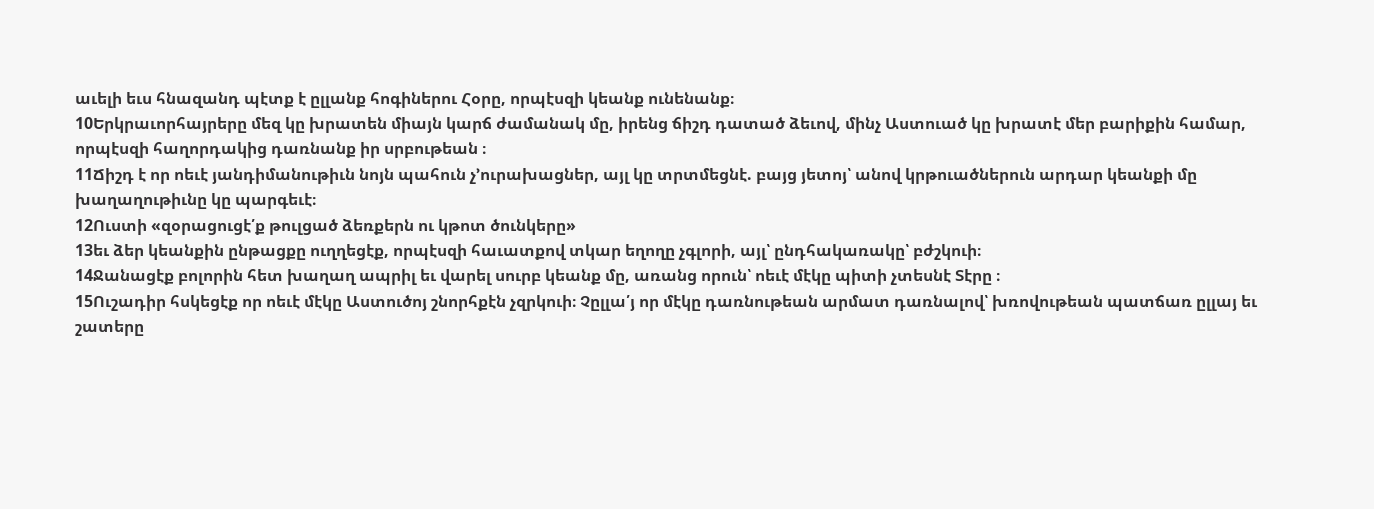աւելի եւս հնազանդ պէտք է ըլլանք հոգիներու Հօրը, որպէսզի կեանք ունենանք։
10Երկրաւորհայրերը մեզ կը խրատեն միայն կարճ ժամանակ մը, իրենց ճիշդ դատած ձեւով, մինչ Աստուած կը խրատէ մեր բարիքին համար, որպէսզի հաղորդակից դառնանք իր սրբութեան ։
11Ճիշդ է որ ոեւէ յանդիմանութիւն նոյն պահուն չ՚ուրախացներ, այլ կը տրտմեցնէ. բայց յետոյ՝ անով կրթուածներուն արդար կեանքի մը խաղաղութիւնը կը պարգեւէ։
12Ուստի «զօրացուցէ՛ք թուլցած ձեռքերն ու կթոտ ծունկերը»
13եւ ձեր կեանքին ընթացքը ուղղեցէք, որպէսզի հաւատքով տկար եղողը չգլորի, այլ՝ ընդհակառակը՝ բժշկուի։
14Ջանացէք բոլորին հետ խաղաղ ապրիլ եւ վարել սուրբ կեանք մը, առանց որուն՝ ոեւէ մէկը պիտի չտեսնէ Տէրը ։
15Ուշադիր հսկեցէք որ ոեւէ մէկը Աստուծոյ շնորհքէն չզրկուի։ Չըլլա՛յ որ մէկը դառնութեան արմատ դառնալով՝ խռովութեան պատճառ ըլլայ եւ շատերը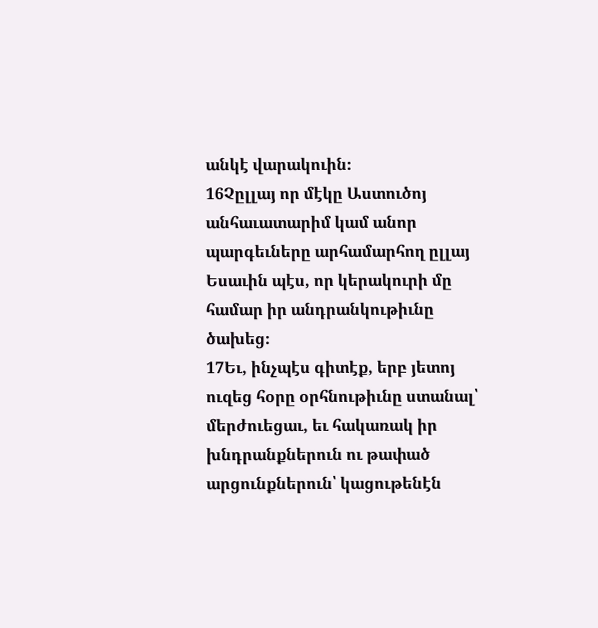անկէ վարակուին։
16Չըլլայ որ մէկը Աստուծոյ անհաւատարիմ կամ անոր պարգեւները արհամարհող ըլլայ Եսաւին պէս, որ կերակուրի մը համար իր անդրանկութիւնը ծախեց։
17Եւ, ինչպէս գիտէք, երբ յետոյ ուզեց հօրը օրհնութիւնը ստանալ՝ մերժուեցաւ, եւ հակառակ իր խնդրանքներուն ու թափած արցունքներուն՝ կացութենէն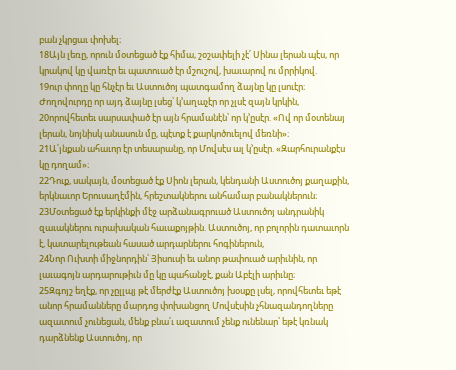բան չկրցաւ փոխել։
18Այն լեռը, որուն մօտեցած էք հիմա, շօշափելի չէ՛ Սինա լերան պէս, որ կրակով կը վառէր եւ պատուած էր մշուշով, խաւարով ու մրրիկով.
19ուր փողը կը հնչէր եւ Աստուծոյ պատգամող ձայնը կը լսուէր։ Ժողովուրդը որ այդ ձայնը լսեց՝ կ՚աղաչէր որ չլսէ զայն կրկին,
20որովհետեւ սարսափած էր այն հրամանէն՝ որ կ՚ըսէր. «Ով որ մօտենայ լերան, նոյնիսկ անասուն մը, պէտք է քարկոծուելով մեռնի»։
21Ա՛յնքան ահաւոր էր տեսարանը, որ Մովսէս ալ կ՚ըսէր. «Զարհուրանքէս կը դողամ»։
22Դուք, սակայն, մօտեցած էք Սիոն լերան, կենդանի Աստուծոյ քաղաքին, երկնաւոր Երուսաղէմին, հրեշտակներու անհամար բանակներուն։
23Մօտեցած էք երկինքի մէջ արձանագրուած Աստուծոյ անդրանիկ զաւակներու ուրախական հաւաքոյթին. Աստուծոյ, որ բոլորին դատաւորն է, կատարելութեան հասած արդարներու հոգիներուն,
24Նոր Ուխտի միջնորդին՝ Յիսուսի եւ անոր թափուած արիւնին, որ լաւագոյն արդարութիւն մը կը պահանջէ, քան Աբէլի արիւնը։
25Զգոյշ եղէք, որ չըլլպյ թէ մերժէք Աստուծոյ խօսքը լսել, որովհետեւ եթէ անոր հրամանները մարդոց փոխանցող Մովսէսին չհնազանդողները ազատում չունեցան, մենք բնա՛ւ ազատում չենք ունենար՝ եթէ կռնակ դարձնենք Աստուծոյ, որ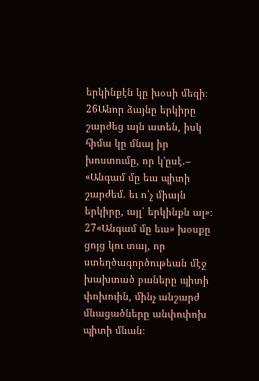երկինքէն կը խօսի մեզի։
26Անոր ձայնը երկիրը շարժեց այն ատեն, իսկ հիմա կը մնայ իր խոստումը, որ կ՚ըսէ.– «Անգամ մը եւս պիտի շարժեմ. եւ ո՛չ միայն երկիրը, այլ՝ երկինքն ալ»։
27«Անգամ մը եւս» խօսքը ցոյց կու տայ, որ ստեղծագործութեան մէջ խախտած բաները պիտի փոխուին, մինչ անշարժ մնացածները անփոփոխ պիտի մնան։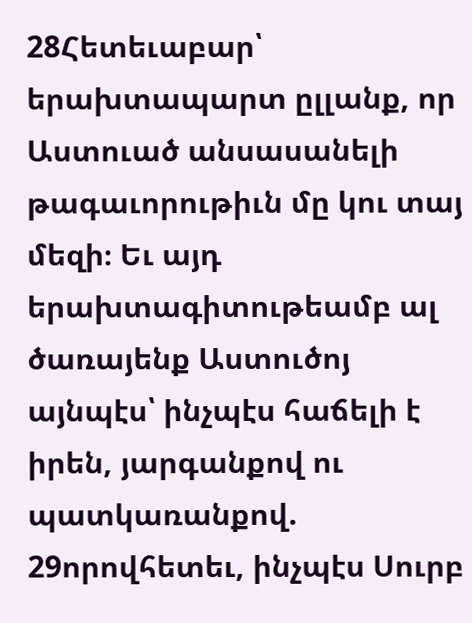28Հետեւաբար՝ երախտապարտ ըլլանք, որ Աստուած անսասանելի թագաւորութիւն մը կու տայ մեզի։ Եւ այդ երախտագիտութեամբ ալ ծառայենք Աստուծոյ այնպէս՝ ինչպէս հաճելի է իրեն, յարգանքով ու պատկառանքով.
29որովհետեւ, ինչպէս Սուրբ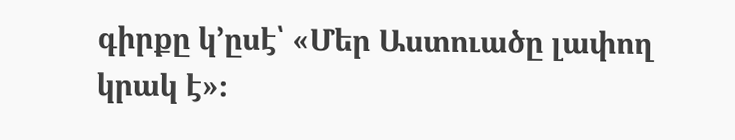գիրքը կ՚ըսէ՝ «Մեր Աստուածը լափող կրակ է»։